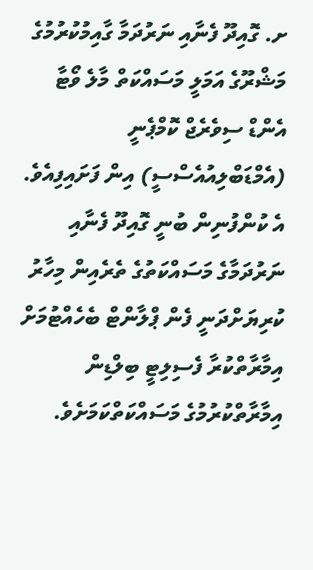ށ. ގޮއިދޫ ފެނާއި ނަރުދަމާ ގާއިމުކުރުމުގެ މަޝްރޫގެ އަމަލީ މަސައްކަތް މާލެ ވޯޓާ އެންޑް ސިވެރެޖް ކޮމްޕެނީ (އެމްޑަބްލިއުއެސްސީ) އިން ފަށައިފިއެވެ.
އެ ކުންފުނިން ބުނީ ގޮއިދޫ ފެނާއި ނަރުދަމާގެ މަސައްކަތުގެ ތެރެއިން މިހާރު ކުރިޔަށްދަނީ ފެން ޕްލާންޓް ބެހެއްޓުމަށް އިމާރާތްކުރާ ފެސިލިޓީ ބިލްޑިން އިމާރާތްކުރުމުގެ މަސައްކަތްކަމަށެވެ.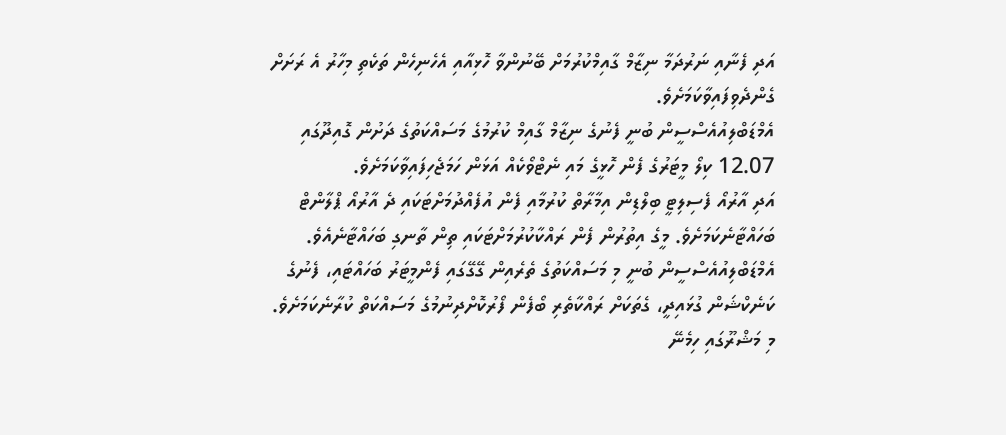އަދި ފެނާއި ނަރުދަމާ ނިޒާމް ގާއިމްކުރުމަށް ބޭނުންވާ ހޮޅިއާއި އެހެނިހެން ތަކެތި މިހާރު އެ ރަށަށް ގެންދެވިފައިވާކަމަށެވެ.
އެމްޑަބްލިއުއެސްސީން ބުނީ ފެނުގެ ނިޒާމް ގާއިމް ކުރުމުގެ މަސައްކަތުގެ ދަށުން ގޮއިދޫގައި 12.07 ކިލޯ މީޓަރުގެ ފެން ހޮޅީގެ މައި ނެޓްވޯކެއް އަޅަން ހަމަޖެހިފައިވާކަމަށެވެ.
އަދި އާރުއޯ ފެސިލިޓީ ބިލްޑިން އިމާރާތް ކުރުމާއި ފެން އުފެއްދުމަށްޓަކައި ދެ އާރުއޯ ޕްލާންޓް ބަހައްޓާނެކަމަށެވެ. މީގެ އިތުރުން ފެން ރައްކާކުރުމަށްޓަކައި ތިން ތާނގި ބަހައްޓާނެއެވެ.
އެމްޑަބްލިއުއެސްސީން ބުނީ މި މަސައްކަތުގެ ތެރެއިން ގޭގޭގައި ފެންމީޓަރު ބަހައްޓައި، ފެނުގެ ކަނެކްޝަން ގުޅައިދީ، ގެތަކަށް ރައްކާތެރި ބޯފެން ފޯރުކޮށްދިނުމުގެ މަސައްކަތް ކުރާނެކަމަށެވެ.
މި މަޝްރޫގައި ހިމެނޭ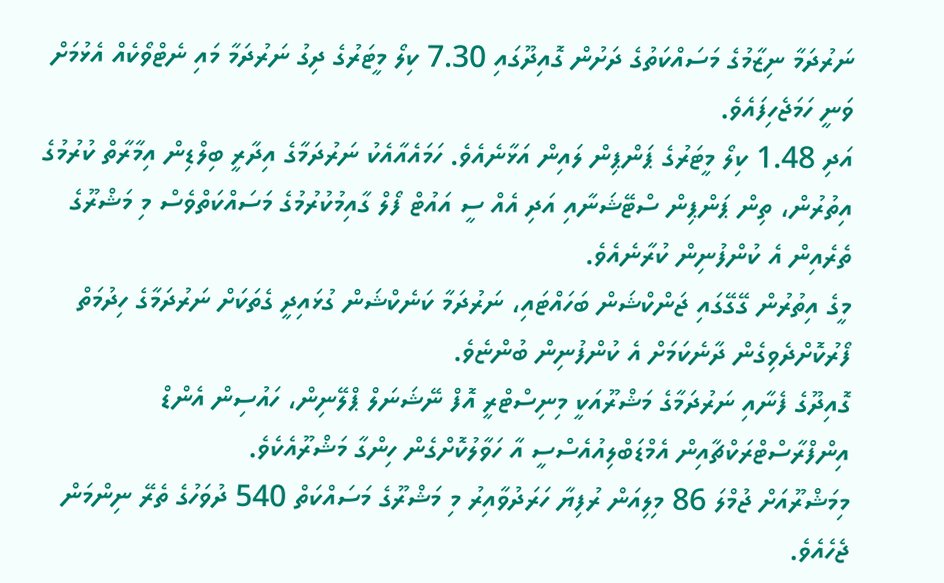ނަރުދަމާ ނިޒާމުގެ މަސައްކަތުގެ ދަށުން ގޮއިދޫގައި 7.30 ކިލޯ މީޓަރުގެ ދިގު ނަރުދަމާ މައި ނެޓްވޯކެއް އެޅުމަށް ވަނީ ހަމަޖެހިފައެވެ.
އަދި 1.48 ކިލޯ މީޓަރުގެ ޕަންޕިން ލައިން އަޅާނެއެވެ. ހަމައެއާއެކު ނަރުދަމާގެ އިދާރީ ބިލްޑިން އިމާރާތް ކުރުމުގެ އިތުރުން، ތިން ޕަންޕިން ސްޓޭޝަނާއި އަދި އެއް ސީ އައުޓް ފޯލް ގާއިމުކުރުމުގެ މަސައްކަތްވެސް މި މަޝްރޫގެ ތެރެއިން އެ ކުންފުނިން ކުރާނެއެވެ.
މީގެ އިތުރުން ގޭގޭގައި ޖަންކްޝަން ބަހައްޓައި، ނަރުދަމާ ކަނެކްޝަން ގުޅައިދީ ގެތަކަށް ނަރުދަމާގެ ހިދުމަތް ފޯރުކޮށްދެވިގެން ދާނެކަމަށް އެ ކުންފުނިން ބުންޏެވެ.
ގޮއިދޫގެ ފެނާއި ނަރުދަމާގެ މަޝްރޫއަކީ މިނިސްޓްރީ އޮފް ނޭޝަނަލް ޕްލޭނިން، ހައުސިން އެންޑް އިންފްރާސްޓްރަކްޗާއިން އެމްޑަބްލިއުއެސްސީ އާ ހަވާލުކޮށްގެން ހިންގާ މަޝްރޫއެކެވެ.
މިމަޝްރޫއަށް ޖުމްލަ 86 މިލިއަން ރުފިޔާ ހަރަދުވާއިރު މި މަޝްރޫގެ މަސައްކަތް 540 ދުވަހުގެ ތެރޭ ނިންމަން ޖެހެއެވެ.